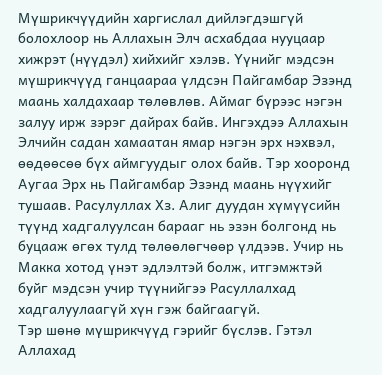Мүшрикчүүдийн харгислал дийлэгдэшгүй болохлоор нь Аллахын Элч асхабдаа нууцаар хижрэт (нүүдэл) хийхийг хэлэв. Үүнийг мэдсэн мүшрикчүүд ганцаараа үлдсэн Пайгамбар Эзэнд маань халдахаар төлөвлөв. Аймаг бүрээс нэгэн залуу ирж зэрэг дайрах байв. Ингэхдээ Аллахын Элчийн садан хамаатан ямар нэгэн эрх нэхвэл, өөдөөсөө бүх аймгуудыг олох байв. Тэр хооронд Аугаа Эрх нь Пайгамбар Эзэнд маань нүүхийг тушаав. Расулуллах Хз. Алиг дуудан хүмүүсийн түүнд хадгалуулсан барааг нь эзэн болгонд нь буцааж өгөх тулд төлөөлөгчөөр үлдээв. Учир нь Макка хотод үнэт эдлэлтэй болж, итгэмжтэй буйг мэдсэн учир түүнийгээ Расуллалхад хадгалуулаагүй хүн гэж байгаагүй.
Тэр шөнө мүшрикчүүд гэрийг бүслэв. Гэтэл Аллахад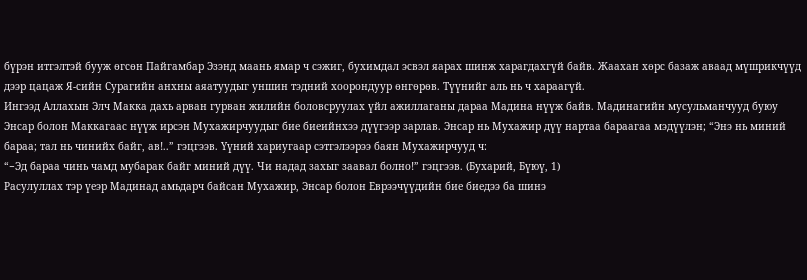бүрэн итгэлтэй бууж өгсөн Пайгамбар Эзэнд маань ямар ч сэжиг, бухимдал эсвэл яарах шинж харагдахгүй байв. Жаахан хөрс базаж аваад мүшрикчүүд дээр цацаж Я-сийн Сурагийн анхны аяатуудыг уншин тэдний хоорондуур өнгөрөв. Түүнийг аль нь ч хараагүй.
Ингээд Аллахын Элч Макка дахь арван гурван жилийн боловсруулах үйл ажиллаганы дараа Мадина нүүж байв. Мадинагийн мусульманчууд буюу Энсар болон Маккагаас нүүж ирсэн Мухажирчуудыг бие биеийнхээ дүүгээр зарлав. Энсар нь Мухажир дүү нартаа бараагаа мэдүүлэн; “Энэ нь миний бараа; тал нь чинийх байг, ав!..” гэцгээв. Үүний хариугаар сэтгэлээрээ баян Мухажирчууд ч:
“−Эд бараа чинь чамд мубарак байг миний дүү. Чи надад захыг заавал болно!” гэцгээв. (Бухарий, Бүюү, 1)
Расулуллах тэр үеэр Мадинад амьдарч байсан Мухажир, Энсар болон Еврээчүүдийн бие биедээ ба шинэ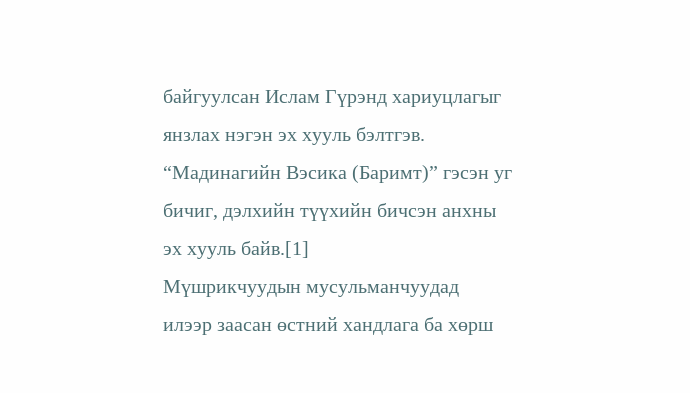байгуулсан Ислам Гүрэнд хариуцлагыг янзлах нэгэн эх хууль бэлтгэв. “Мадинагийн Вэсика (Баримт)” гэсэн уг бичиг, дэлхийн түүхийн бичсэн анхны эх хууль байв.[1]
Мүшрикчуудын мусульманчуудад илээр заасан өстний хандлага ба хөрш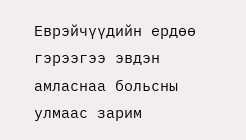Еврэйчүүдийн ердөө гэрээгээ эвдэн амласнаа больсны улмаас зарим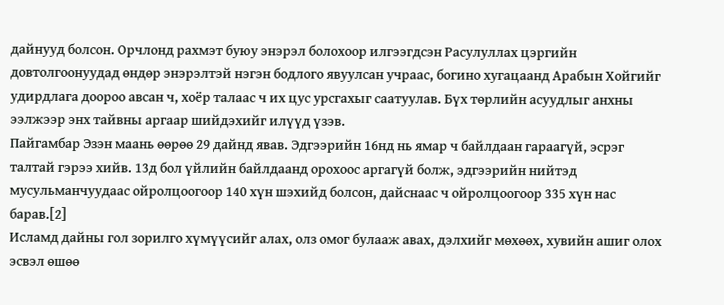дайнууд болсон. Орчлонд рахмэт буюу энэрэл болохоор илгээгдсэн Расулуллах цэргийн довтолгоонуудад өндөр энэрэлтэй нэгэн бодлого явуулсан учраас, богино хугацаанд Арабын Хойгийг удирдлага доороо авсан ч, хоёр талаас ч их цус урсгахыг саатуулав. Бүх төрлийн асуудлыг анхны ээлжээр энх тайвны аргаар шийдэхийг илүүд үзэв.
Пайгамбар Эзэн маань өөрөө 29 дайнд явав. Эдгээрийн 16нд нь ямар ч байлдаан гараагүй, эсрэг талтай гэрээ хийв. 13д бол үйлийн байлдаанд орохоос аргагүй болж, эдгээрийн нийтэд мусульманчуудаас ойролцоогоор 140 хүн шэхийд болсон, дайснаас ч ойролцоогоор 335 хүн нас барав.[2]
Исламд дайны гол зорилго хүмүүсийг алах, олз омог булааж авах, дэлхийг мөхөөх, хувийн ашиг олох эсвэл өшөө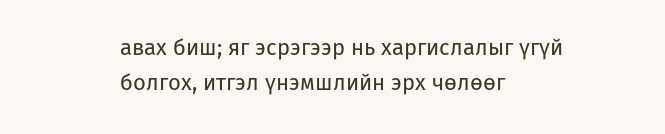авах биш; яг эсрэгээр нь харгислалыг үгүй болгох, итгэл үнэмшлийн эрх чөлөөг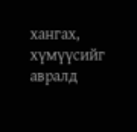хангах, хүмүүсийг авралд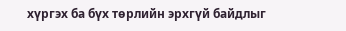хүргэх ба бүх төрлийн эрхгүй байдлыг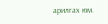арилгах юм.